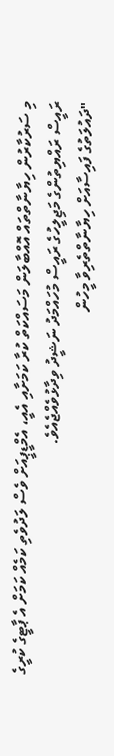މި ސަރުކާރުން ހިޔާނާތްތައް އޮއްބާލަން މަސައްކަތް ކުރާ ކަމަށާއި އެއީ، އެމްޑީޕީއަށް ވެސް ލަދުވެތި ކަމެއް ކަމަށް އެ ޕާޓީގެ ކުރީގެ ރައީސް ރައްޔިތުންގެ މަޖިލީހުގެ ރައީސް މުހައްމަދު ނަޝީދު ވިދާޅުވެއްޖެއެވެ.
"ދައުލަތުގެ ފައިސާއަށް ހިޔާނާތްތެރިވާ މީހުން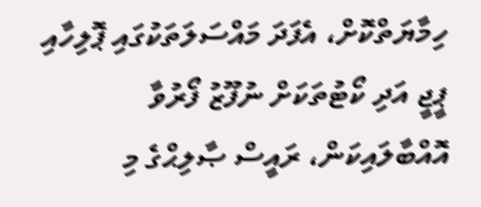ހިމާޔަތްކޮށް، އެފަދަ މައްސަލަތަކުގައި ޕޮލިހާއި ޕީޖީ އަދި ކޯޓުތަކަށް ނުފޫޒު ފޯރުވާ އޮއްބާލައިކަން، ރައީސް ޞާލިޙްގެ މި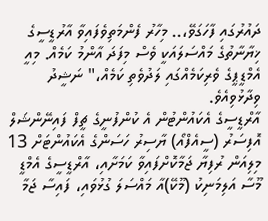ދައުރުގައި ފާހަގަވޭ،.. މިހާރު ފެންމަތިވެފައިވާ އާރުޑީސީގެ ޚިޔާނާތުގެ މައްސަލައަކީ ވެސް މިފަދަ އާންމު ކަމެއް. މިއީ އެމްޑީޕީގެ ވެރިކަމެއްގައި ލަދުވެތި ކަމެއް،" ނަޝީދު ވިދާޅުވިއެވެ.
އާރްޑީސީގެ އެކައުންޓުން އެ ކުންފުނީގެ ޗީފް ފައިނޭންޝަލް އޮފިސަރު (ސީއެފްއޯ) ޔާސިރު ހަސަންގެ އެކައުންޓަށް 13 މިލިއަން ރުފިޔާ ޖަމާކޮށްފައިވާ ކަމަށާއި، އާރްޑީސީގެ އެމްޑީ މޫސާ އަލިމަނިކު (މޫކޭ)އާ މައްސަލަ ގުޅުވައި، ފައިސާ ޖަމާ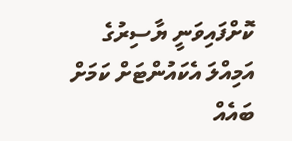ކޮށްފައިވަނީ ޔާސިރުގެ އަމިއްލަ އެކައުންޓަށް ކަމަށް ބައެއް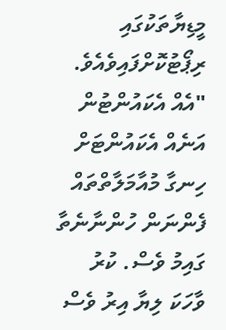މީޑިޔާތަކުގައި ރިޕޯޓުކޮށްފައިވެއެވެ.
"އެއް އެކައުންޓުން އަނެއް އެކައުންޓަށް ހިނގާ މުއާމަލާތްތައް ފެންނަން ހުންނާނެތާ ގައިމު ވެސް. ކުރު ވާހަކަ ލިޔާ އިރު ވެސް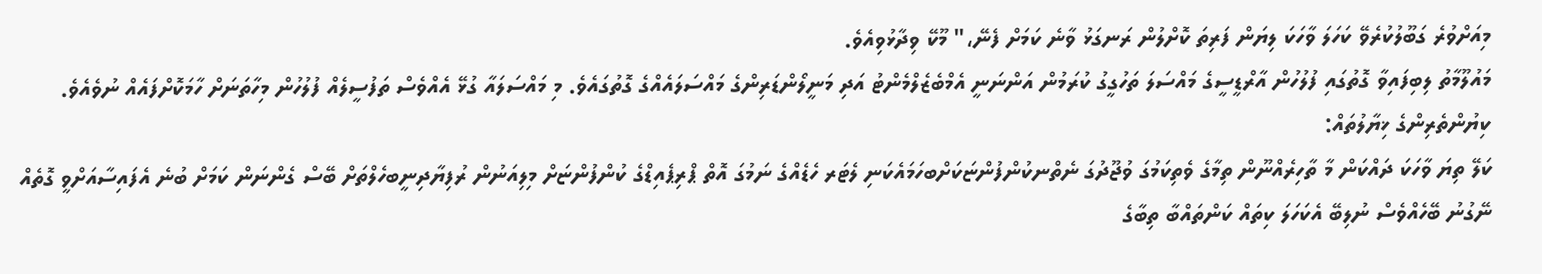މިއަށްވުރެ ގަބޫލުކުރެވޭ ކަހަލަ ވާހަކަ ލިޔަން ފަރިތަ ކޮށްލުން ރަނގަޅު ވާނެ ކަމަށް ފެނޭ،" މޫކޭ ވިދާޅުވިއެވެ.
މައުލޫމާތު ލިބިފައިވާ ގޮތުގައި ފުލުހުން އާރްޑީސީގެ މައްސަލަ ތަހުގީގު ކުރަމުން އަންނަނީ އެމްބެޒެލްމެންޓު އަދި މަނީލޯންޑަރިންގެ މައްސަލައެއްގެ ގޮތުގައެވެ. މި މައްސަލައާ ގުޅޭ އެއްވެސް ތަފުސީލެއް ފުލުހުން މިހާތަނަށް ހާމަކޮށްފައެއް ނުވެއެވެ.
ކިޔުންތެރިންގެ ޚިޔާލުތައް:
ކަލޭ ތިޔަ ވާހަކަ ދައްކަން މާ ތާހިރެއްނޫން ތިމާގެ ވެތިކަމުގަ ވުޖޫދުގަ ނެތްނކުންފުންޏަކަށްބހަމައެކަނި ލެޓަރ ހެޑެއްގެ ނަމުގަ އޮތް ޕްރިޕެއިޑްގެ ކުންފުންޏަށް މިލިއަނުން ރުފިޔާދިނީބހެލްތަށް ބޭސް ގެންނަން ކަމަށް ބުނެ އެފައިސާއަށްވީ ގޮތެއް ނޭގުނު ބޭހެއްވެސް ނުލިބޭ އެކަހަލަ ކިތައް ކަންތައްބާ ތިބާގެ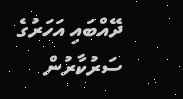ދޭއްބައި އަހަރުގެ ސަރުކާރުން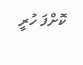ކޮށްފަ ހުރީ